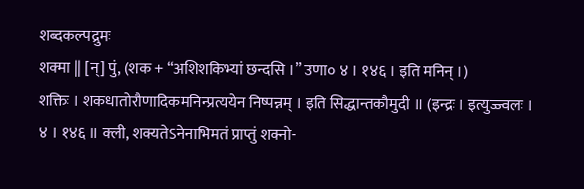शब्दकल्पद्रुमः
शक्मा || [न्] पुं, (शक + “अशिशकिभ्यां छन्दसि ।” उणा० ४ । १४६ । इति मनिन् ।)
शक्तिः । शकधातोरौणादिकमनिन्प्रत्ययेन निष्पन्नम् । इति सिद्धान्तकौमुदी ॥ (इन्द्रः । इत्युज्ज्वलः । ४ । १४६ ॥ क्ली, शक्यतेऽनेनाभिमतं प्राप्तुं शक्नो-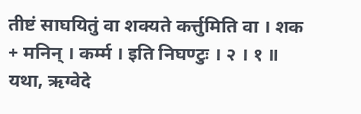तीष्टं साघयितुं वा शक्यते कर्त्तुमिति वा । शक + मनिन् । कर्म्म । इति निघण्टुः । २ । १ ॥ यथा, ऋग्वेदे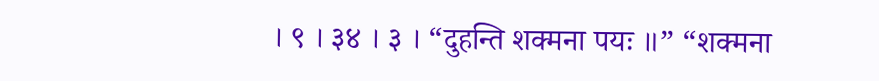। ९ । ३४ । ३ । “दुहन्ति शक्मना पयः ॥” “शक्मना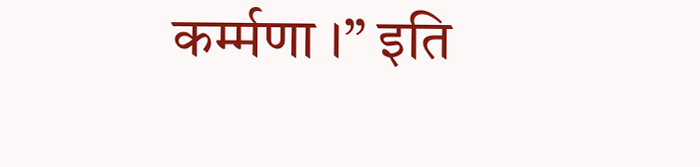कर्म्मणा ।” इति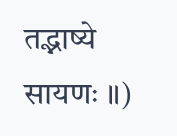तद्भाष्ये सायणः ॥)